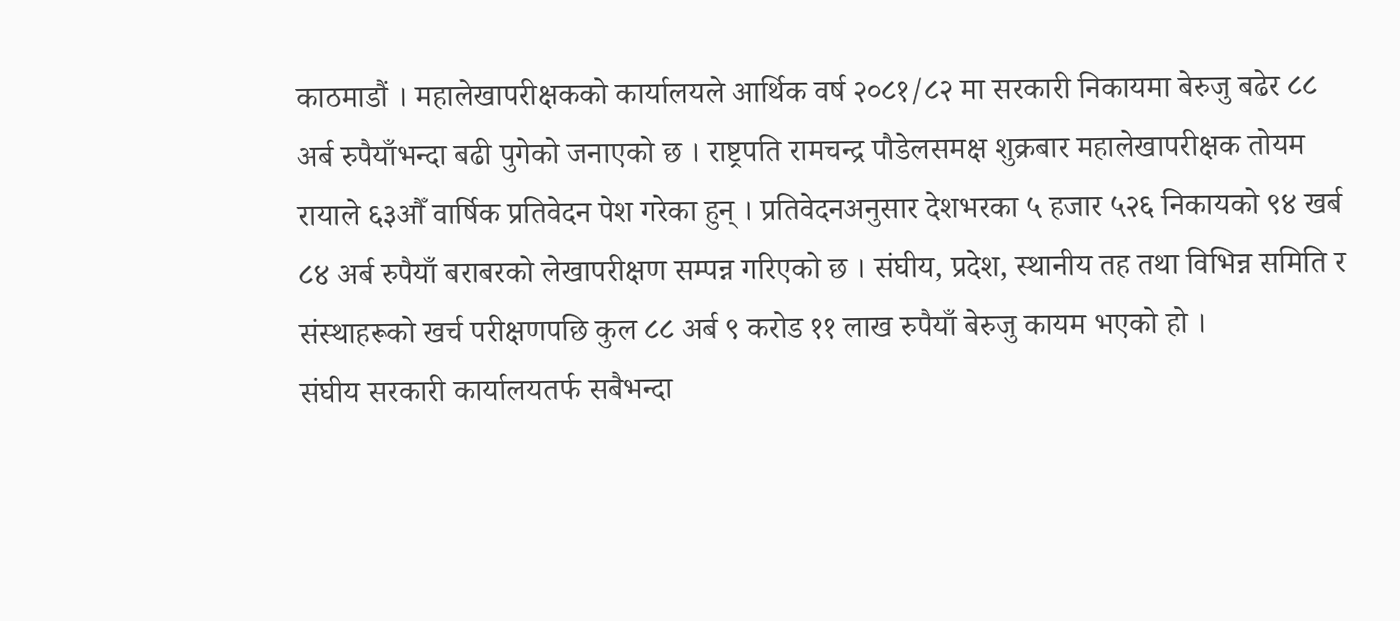काठमाडौं । महालेखापरीक्षकको कार्यालयले आर्थिक वर्ष २०८१/८२ मा सरकारी निकायमा बेरुजु बढेर ८८ अर्ब रुपैयाँभन्दा बढी पुगेको जनाएको छ । राष्ट्रपति रामचन्द्र पौडेलसमक्ष शुक्रबार महालेखापरीक्षक तोयम रायाले ६३औँ वार्षिक प्रतिवेदन पेश गरेका हुन् । प्रतिवेदनअनुसार देशभरका ५ हजार ५२६ निकायको ९४ खर्ब ८४ अर्ब रुपैयाँ बराबरको लेखापरीक्षण सम्पन्न गरिएको छ । संघीय, प्रदेश, स्थानीय तह तथा विभिन्न समिति र संस्थाहरूको खर्च परीक्षणपछि कुल ८८ अर्ब ९ करोड ११ लाख रुपैयाँ बेरुजु कायम भएको हो ।
संघीय सरकारी कार्यालयतर्फ सबैभन्दा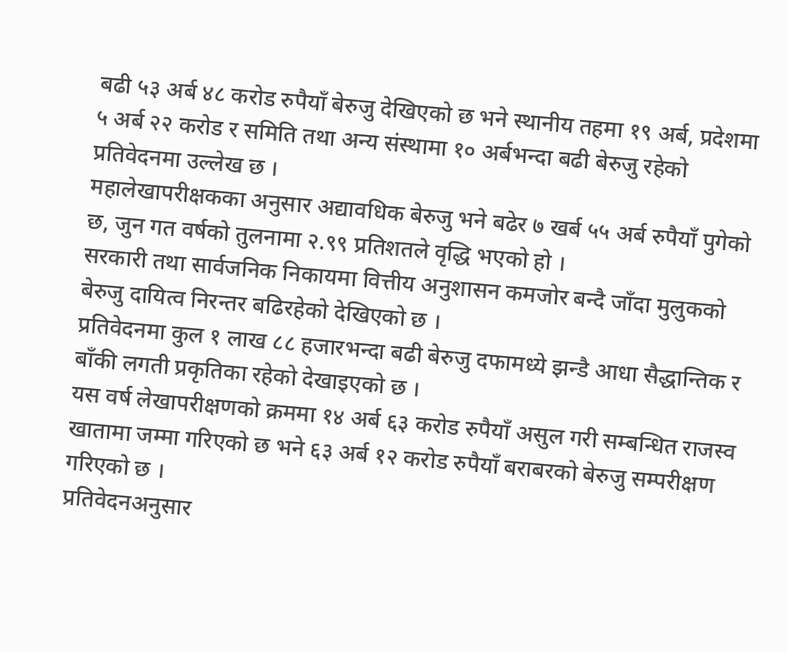बढी ५३ अर्ब ४८ करोड रुपैयाँ बेरुजु देखिएको छ भने स्थानीय तहमा १९ अर्ब, प्रदेशमा ५ अर्ब २२ करोड र समिति तथा अन्य संस्थामा १० अर्बभन्दा बढी बेरुजु रहेको प्रतिवेदनमा उल्लेख छ ।
महालेखापरीक्षकका अनुसार अद्यावधिक बेरुजु भने बढेर ७ खर्ब ५५ अर्ब रुपैयाँ पुगेको छ, जुन गत वर्षको तुलनामा २.९९ प्रतिशतले वृद्धि भएको हो ।
सरकारी तथा सार्वजनिक निकायमा वित्तीय अनुशासन कमजोर बन्दै जाँदा मुलुकको बेरुजु दायित्व निरन्तर बढिरहेको देखिएको छ ।
प्रतिवेदनमा कुल १ लाख ८८ हजारभन्दा बढी बेरुजु दफामध्ये झन्डै आधा सैद्धान्तिक र बाँकी लगती प्रकृतिका रहेको देखाइएको छ ।
यस वर्ष लेखापरीक्षणको क्रममा १४ अर्ब ६३ करोड रुपैयाँ असुल गरी सम्बन्धित राजस्व खातामा जम्मा गरिएको छ भने ६३ अर्ब १२ करोड रुपैयाँ बराबरको बेरुजु सम्परीक्षण गरिएको छ ।
प्रतिवेदनअनुसार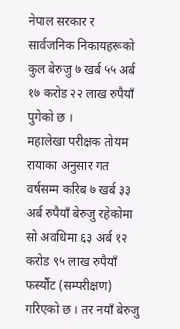नेपाल सरकार र सार्वजनिक निकायहरूको कुल बेरुजु ७ खर्ब ५५ अर्ब १७ करोड २२ लाख रुपैयाँ पुगेको छ ।
महालेखा परीक्षक तोयम रायाका अनुसार गत वर्षसम्म करिब ७ खर्ब ३३ अर्ब रुपैयाँ बेरुजु रहेकोमा सो अवधिमा ६३ अर्ब १२ करोड ९५ लाख रुपैयाँ फर्स्यौट (सम्परीक्षण) गरिएको छ । तर नयाँ बेरुजु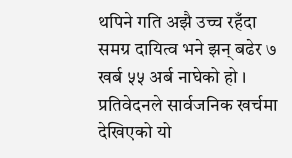थपिने गति अझै उच्च रहँदा समग्र दायित्व भने झन् बढेर ७ खर्ब ५५ अर्ब नाघेको हो ।
प्रतिवेदनले सार्वजनिक खर्चमा देखिएको यो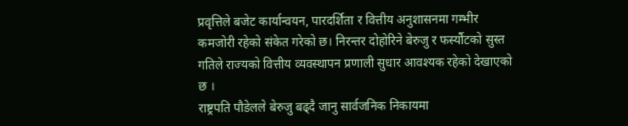प्रवृत्तिले बजेट कार्यान्वयन, पारदर्शिता र वित्तीय अनुशासनमा गम्भीर कमजोरी रहेको संकेत गरेको छ। निरन्तर दोहोरिने बेरुजु र फर्स्यौटको सुस्त गतिले राज्यको वित्तीय व्यवस्थापन प्रणाली सुधार आवश्यक रहेको देखाएको छ ।
राष्ट्रपति पौडेलले बेरुजु बढ्दै जानु सार्वजनिक निकायमा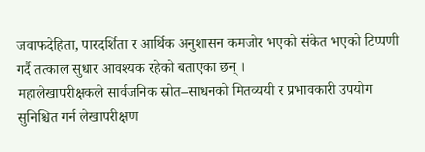जवाफदेहिता, पारदर्शिता र आर्थिक अनुशासन कमजोर भएको संकेत भएको टिप्पणी गर्दै तत्काल सुधार आवश्यक रहेको बताएका छन् ।
महालेखापरीक्षकले सार्वजनिक स्रोत–साधनको मितव्ययी र प्रभावकारी उपयोग सुनिश्चित गर्न लेखापरीक्षण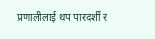प्रणालीलाई थप पारदर्शी र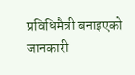प्रविधिमैत्री बनाइएको जानकारी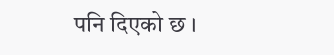पनि दिएको छ ।